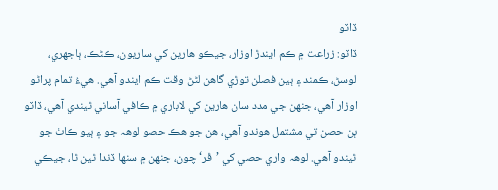ڏاٽو
ڏاٽو: زراعت ۾ ڪم ايندڙ اوزار، جيڪو هارين کي ساريون، ڪڻڪ، ٻاجهري، لوسڻ، ڪمند ۽ ٻين فصلن توڙي گاهن لڻڻ وقت ڪم ايندو آهي. هيءُ تمام پراڻو اوزار آهي، جنهن جي مدد سان هارين کي لاباري ۾ ڪافي آساني ٿيندي آهي، ڏاٽو ٻن حصن تي مشتمل هوندو آهي، هن جو هڪ حصو لوھہ جو ۽ ٻيو ڪاٺ جو ٿيندو آهي. لوھہ واري حصي کي ’ڦر‘ چون، جنهن ۾ سنها ڏندا ٿين ٿا، جيڪي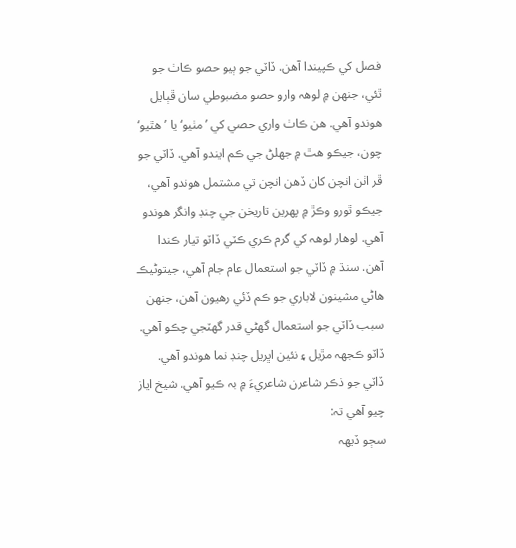فصل کي ڪپيندا آهن. ڏاٽي جو ٻيو حصو ڪاٺ جو ٿئي، جنهن ۾ لوھہ وارو حصو مضبوطي سان ڦٻايل هوندو آهي. هن ڪاٺ واري حصي کي ’مٺيو‘ يا ’هٿيو‘ چون، جيڪو هٿ ۾ جهلڻ جي ڪم ايندو آهي. ڏاٽي جو ڦر اٺن انچن کان ڏهن انچن تي مشتمل هوندو آهي، جيڪو ٿورو وڪڙ ۾ پهرين تاريخن جي چنڊ وانگر هوندو آهي. لوهار لوھہ کي گرم ڪري ڪٽي ڏاٽو تيار ڪندا آهن. سنڌ ۾ ڏاٽي جو استعمال عام جام آهي، جيتوڻيڪ هاڻي مشينون لاباري جو ڪم ڏئي رهيون آهن، جنهن سبب ڏاٽي جو استعمال گهڻي قدر گهٽجي چڪو آهي.
ڏاٽو ڪجهہ مڙيل ۽ نئين اڀريل چنڊ نما هوندو آهي. ڏاٽي جو ذڪر شاعرن شاعريءَ ۾ بہ ڪيو آهي. شيخ اياز چيو آهي تہ:
سڄو ڏيھہ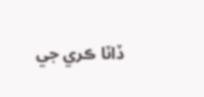ڏاٽا ڪري جي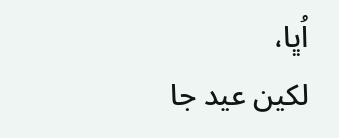اُڀا،
لکين عيد جا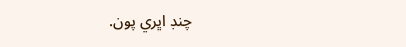چنڊ اڀري پون.